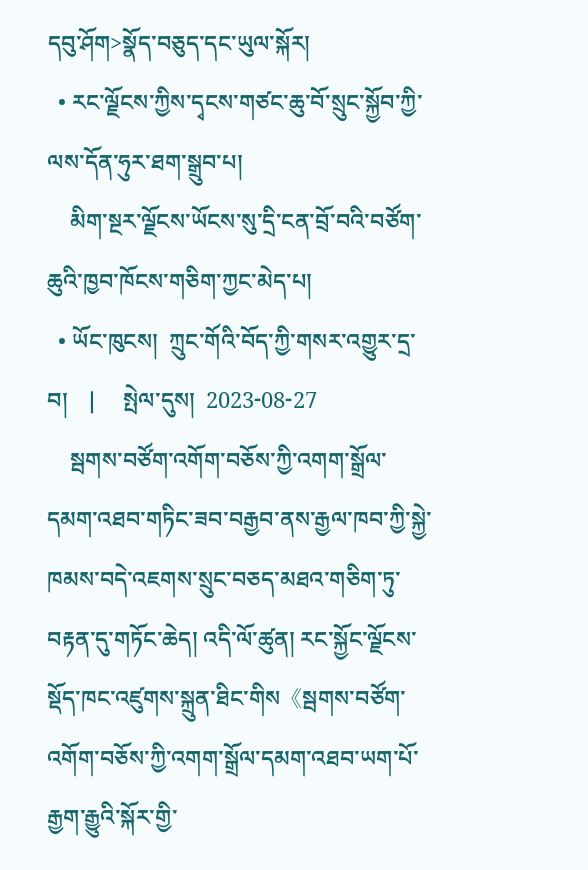དབུ་ཤོག>སྣོད་བཅུད་དང་ཡུལ་སྐོར།
  • རང་ལྗོངས་ཀྱིས་དྭངས་གཙང་ཆུ་བོ་སྲུང་སྐྱོབ་ཀྱི་ལས་དོན་ཧུར་ཐག་སྒྲུབ་པ།
    མིག་སྔར་ལྗོངས་ཡོངས་སུ་དྲི་ངན་བྲོ་བའི་བཙོག་ཆུའི་ཁྱབ་ཁོངས་གཅིག་ཀྱང་མེད་པ།
  • ཡོང་ཁུངས།  ཀྲུང་གོའི་བོད་ཀྱི་གསར་འགྱུར་དྲ་བ།    |     སྤེལ་དུས།  2023-08-27
    སྦགས་བཙོག་འགོག་བཅོས་ཀྱི་འགག་སྒྲོལ་དམག་འཐབ་གཏིང་ཟབ་བརྒྱབ་ནས་རྒྱལ་ཁབ་ཀྱི་སྐྱེ་ཁམས་བདེ་འཇགས་སྲུང་བཅད་མཐའ་གཅིག་ཏུ་བརྟན་དུ་གཏོང་ཆེད། འདི་ལོ་ཚུན། རང་སྐྱོང་ལྗོངས་སྡོད་ཁང་འཛུགས་སྐྲུན་ཐིང་གིས《སྦགས་བཙོག་འགོག་བཅོས་ཀྱི་འགག་སྒྲོལ་དམག་འཐབ་ཡག་པོ་རྒྱག་རྒྱུའི་སྐོར་གྱི་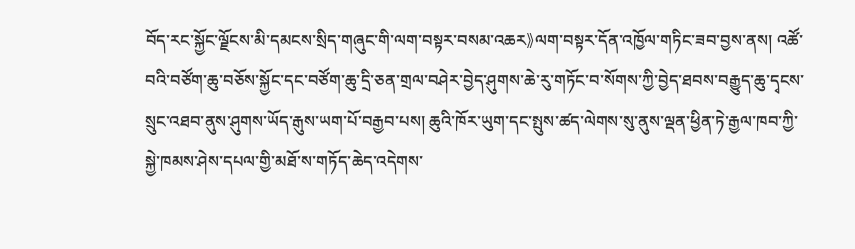བོད་རང་སྐྱོང་ལྗོངས་མི་དམངས་སྲིད་གཞུང་གི་ལག་བསྟར་བསམ་འཆར》ལག་བསྟར་དོན་འཁྱོལ་གཏིང་ཟབ་བྱས་ནས། འཚོ་བའི་བཙོག་ཆུ་བཅོས་སྐྱོང་དང་བཙོག་ཆུ་དྲི་ཅན་གྲལ་བཤེར་བྱེད་ཤུགས་ཆེ་རུ་གཏོང་བ་སོགས་ཀྱི་བྱེད་ཐབས་བརྒྱུད་ཆུ་དྭངས་སྲུང་འཐབ་ནུས་ཤུགས་ཡོད་རྒུས་ཡག་པོ་བརྒྱབ་པས། ཆུའི་ཁོར་ཡུག་དང་སྤུས་ཚད་ལེགས་སུ་ནུས་ལྡན་ཕྱིན་ཏེ་རྒྱལ་ཁབ་ཀྱི་སྐྱེ་ཁམས་ཤེས་དཔལ་གྱི་མཐོ་ས་གཏོད་ཆེད་འདེགས་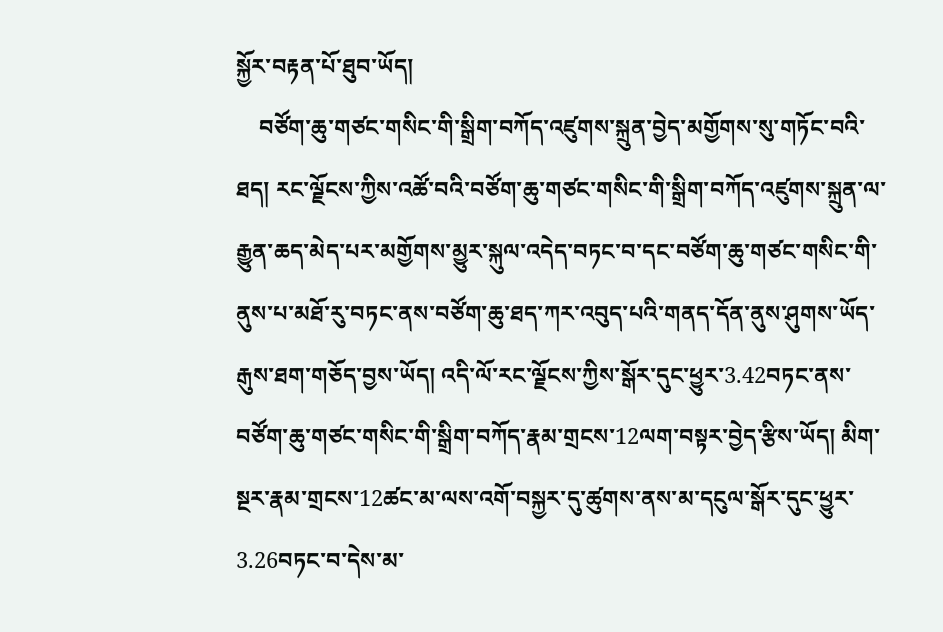སྐྱོར་བརྟན་པོ་ཐུབ་ཡོད།
    བཙོག་ཆུ་གཙང་གསིང་གི་སྒྲིག་བཀོད་འཛུགས་སྐྲུན་བྱེད་མགྱོགས་སུ་གཏོང་བའི་ཐད། རང་ལྗོངས་ཀྱིས་འཚོ་བའི་བཙོག་ཆུ་གཙང་གསིང་གི་སྒྲིག་བཀོད་འཛུགས་སྐྲུན་ལ་རྒྱུན་ཆད་མེད་པར་མགྱོགས་མྱུར་སྐུལ་འདེད་བཏང་བ་དང་བཙོག་ཆུ་གཙང་གསིང་གི་ནུས་པ་མཐོ་རུ་བཏང་ནས་བཙོག་ཆུ་ཐད་ཀར་འབུད་པའི་གནད་དོན་ནུས་ཤུགས་ཡོད་རྒུས་ཐག་གཅོད་བྱས་ཡོད། འདི་ལོ་རང་ལྗོངས་ཀྱིས་སྒོར་དུང་ཕྱུར་3.42བཏང་ནས་བཙོག་ཆུ་གཙང་གསིང་གི་སྒྲིག་བཀོད་རྣམ་གྲངས་12ལག་བསྟར་བྱེད་རྩིས་ཡོད། མིག་སྔར་རྣམ་གྲངས་12ཚང་མ་ལས་འགོ་བསྐྱར་དུ་ཚུགས་ནས་མ་དངུལ་སྒོར་དུང་ཕྱུར་3.26བཏང་བ་དེས་མ་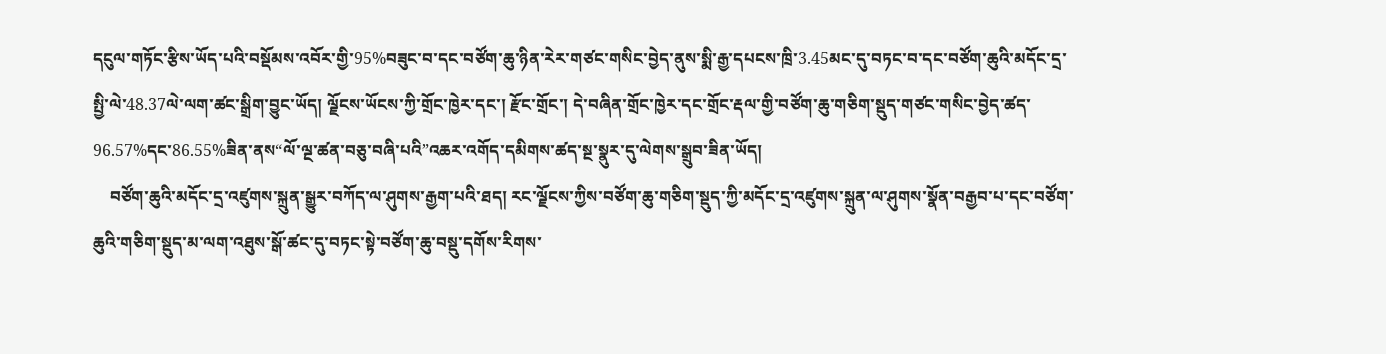དངུལ་གཏོང་རྩིས་ཡོད་པའི་བསྡོམས་འབོར་གྱི་95%བཟུང་བ་དང་བཙོག་ཆུ་ཉིན་རེར་གཙང་གསིང་བྱེད་ནུས་སྨི་རྒྱ་དཔངས་ཁྲི་3.45མང་དུ་བཏང་བ་དང་བཙོག་ཆུའི་མདོང་དྲ་སྤྱི་ལེ་48.37ལེ་ལག་ཚང་སྒྲིག་བྱུང་ཡོད། ལྗོངས་ཡོངས་ཀྱི་གྲོང་ཁྱེར་དང་། རྫོང་གྲོང་། དེ་བཞིན་གྲོང་ཁྱེར་དང་གྲོང་རྡལ་གྱི་བཙོག་ཆུ་གཅིག་སྡུད་གཙང་གསིང་བྱེད་ཚད་96.57%དང་86.55%ཟིན་ནས“ལོ་ལྔ་ཚན་བཅུ་བཞི་པའི”འཆར་འགོད་དམིགས་ཚད་སྔ་སྣུར་དུ་ལེགས་སྒྲུབ་ཟིན་ཡོད།
    བཙོག་ཆུའི་མདོང་དྲ་འཛུགས་སྐྲུན་སྒྱུར་བཀོད་ལ་ཤུགས་རྒྱག་པའི་ཐད། རང་ལྗོངས་ཀྱིས་བཙོག་ཆུ་གཅིག་སྡུད་ཀྱི་མདོང་དྲ་འཛུགས་སྐྲུན་ལ་ཤུགས་སྣོན་བརྒྱབ་པ་དང་བཙོག་ཆུའི་གཅིག་སྡུད་མ་ལག་འཐུས་སྒོ་ཚང་དུ་བཏང་སྟེ་བཙོག་ཆུ་བསྡུ་དགོས་རིགས་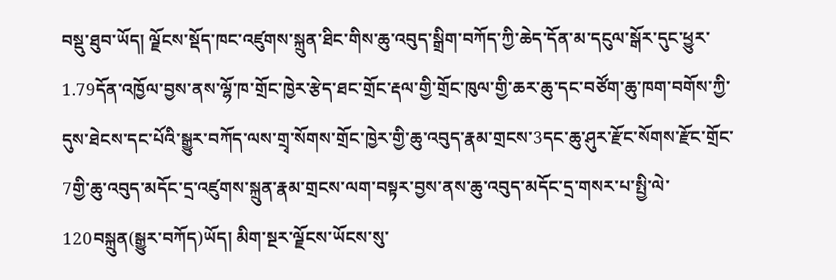བསྡུ་ཐུབ་ཡོད། ལྗོངས་སྡོད་ཁང་འཛུགས་སྐྲུན་ཐིང་གིས་ཆུ་འབུད་སྒྲིག་བཀོད་ཀྱི་ཆེད་དོན་མ་དངུལ་སྒོར་དུང་ཕྱུར་1.79དོན་འཁྱོལ་བྱས་ནས་ལྷོ་ཁ་གྲོང་ཁྱེར་རྩེད་ཐང་གྲོང་རྡལ་གྱི་གྲོང་ཁུལ་གྱི་ཆར་ཆུ་དང་བཙོག་ཆུ་ཁག་བགོས་ཀྱི་དུས་ཐེངས་དང་པོའི་སྒྱུར་བཀོད་ལས་གྲྭ་སོགས་གྲོང་ཁྱེར་གྱི་ཆུ་འབུད་རྣམ་གྲངས་3དང་ཆུ་ཤུར་རྫོང་སོགས་རྫོང་གྲོང་7གྱི་ཆུ་འབུད་མདོང་དྲ་འཛུགས་སྐྲུན་རྣམ་གྲངས་ལག་བསྟར་བྱས་ནས་ཆུ་འབུད་མདོང་དྲ་གསར་པ་སྤྱི་ལེ་120བསྐྲུན(སྒྱུར་བཀོད)ཡོད། མིག་སྔར་ལྗོངས་ཡོངས་སུ་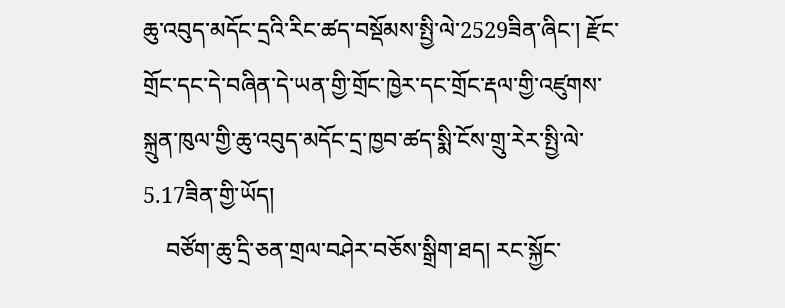ཆུ་འབུད་མདོང་དྲའི་རིང་ཚད་བསྡོམས་སྤྱི་ལེ་2529ཟིན་ཞིང་། རྫོང་གྲོང་དང་དེ་བཞིན་དེ་ཡན་གྱི་གྲོང་ཁྱེར་དང་གྲོང་རྡལ་གྱི་འཛུགས་སྐྲུན་ཁུལ་གྱི་ཆུ་འབུད་མདོང་དྲ་ཁྱབ་ཚད་སྨི་ངོས་གྲུ་རེར་སྤྱི་ལེ་5.17ཟིན་གྱི་ཡོད།
    བཙོག་ཆུ་དྲི་ཅན་གྲལ་བཤེར་བཅོས་སྒྲིག་ཐད། རང་སྐྱོང་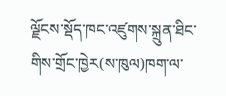ལྗོངས་སྡོད་ཁང་འཛུགས་སྐྲུན་ཐིང་གིས་གྲོང་ཁྱེར(ས་ཁུལ)ཁག་ལ་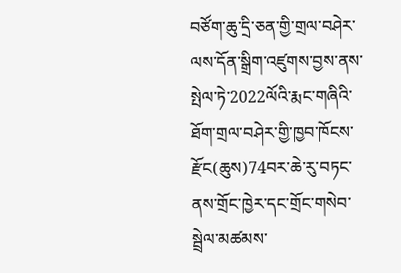བཙོག་ཆུ་དྲི་ཅན་གྱི་གྲལ་བཤེར་ལས་དོན་སྒྲིག་འཛུགས་བྱས་ནས་སྤེལ་ཏེ་2022ལོའི་རྨང་གཞིའི་ཐོག་གྲལ་བཤེར་གྱི་ཁྱབ་ཁོངས་རྫོང(ཆུས)74བར་ཆེ་རུ་བཏང་ནས་གྲོང་ཁྱེར་དང་གྲོང་གསེབ་སྦྲེལ་མཚམས་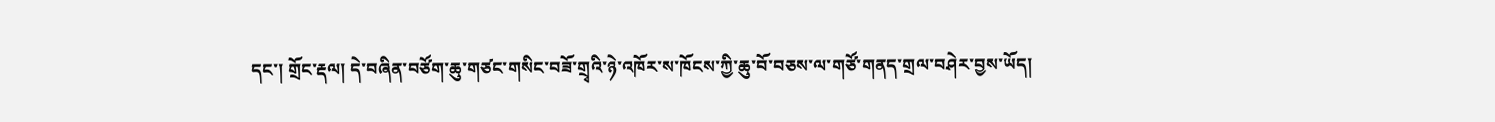དང་། གྲོང་རྡལ། དེ་བཞིན་བཙོག་ཆུ་གཙང་གསིང་བཟོ་གྲྭའི་ཉེ་འཁོར་ས་ཁོངས་ཀྱི་ཆུ་བོ་བཅས་ལ་གཙོ་གནད་གྲལ་བཤེར་བྱས་ཡོད།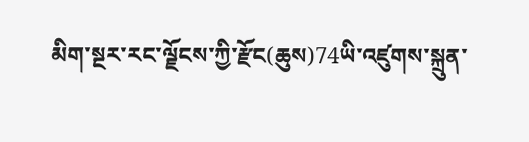མིག་སྔར་རང་ལྗོངས་ཀྱི་རྫོང(ཆུས)74ཡི་འཛུགས་སྐྲུན་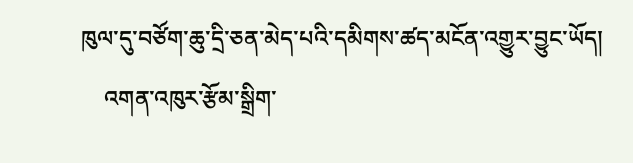ཁུལ་དུ་བཙོག་ཆུ་དྲི་ཅན་མེད་པའི་དམིགས་ཚད་མངོན་འགྱུར་བྱུང་ཡོད།
    འགན་འཁུར་རྩོམ་སྒྲིག་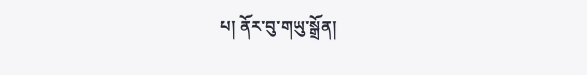པ། ནོར་བུ་གཡུ་སྒྲོན།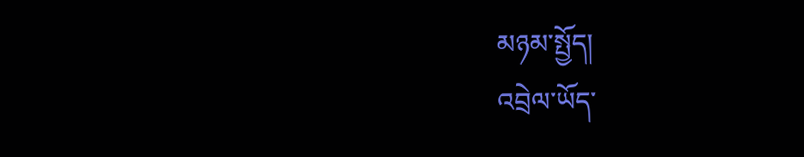མཉམ་སྤྱོད།
འབྲེལ་ཡོད་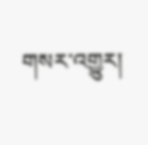གསར་འགྱུར།